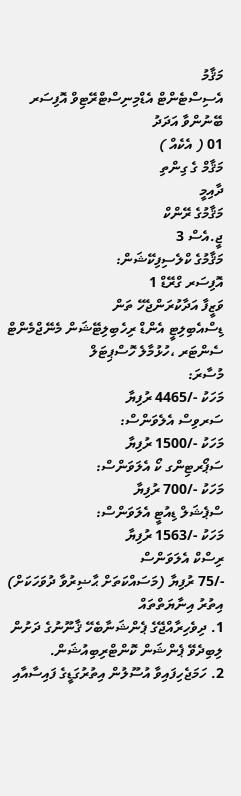މަޤާމު
އެސިސްޓެންޓް އެޑްމިނިސްޓްރޭޓިވް އޮފިސަރ
ބޭނުންވާ އަދަދު
01 ( އެކެއް )
މަޤާމް ގެ ގިންތި
ދާއިމީ
މަޤާމުގެ ރޭންކް
ޖީ.އެސް 3
މަޤާމުގެ ކްލެސިފިކޭޝަން:
އޮފިސަރ ގްރޭޑް 1
ވަޒީފާ އަދާކުރަންޖެހޭ ތަން
ޑިސްއެބިލިޓީ އެންޑް ރިހެބިލިޓޭޝަން މެނޭޖްމެންޓް ސެންޓަރ ،ހުޅުމާލެ ހޮސްޕިޓަލް
މުސާރަ:
މަހަކު -/4465 ރުފިޔާ
ސަރވިސް އެލެވަންސް:
މަހަކު -/1500 ރުފިޔާ
ސަޕޯރޓިންގ ކޯ އެލަވަންސް:
މަހަކު -/700 ރުފިޔާ
ސްޕެޝަލް ޑިއުޓީ އެލަވަންސް:
މަހަކު -/1563 ރުފިޔާ
ރިސްކް އެލަވަންސް
-/75 ރުފިޔާ (މަސައްކަތަށް ޙާޟިރުވާ ދުވަހަކަށް)
އިތުރު އިނާޔަތްތައް
1. ދިވެހިރާއްޖޭގެ ޕެންޝަނާބެހޭ ޤާނޫނުގެ ދަށުން ލިބިދެވޭ ޕެންޝަން ކޮންޓްރިބިއުޝަން.
2. ހަމަޖެހިފައިވާ އުސޫލުން އިތުރުގަޑީގެ ފައިސާއާއި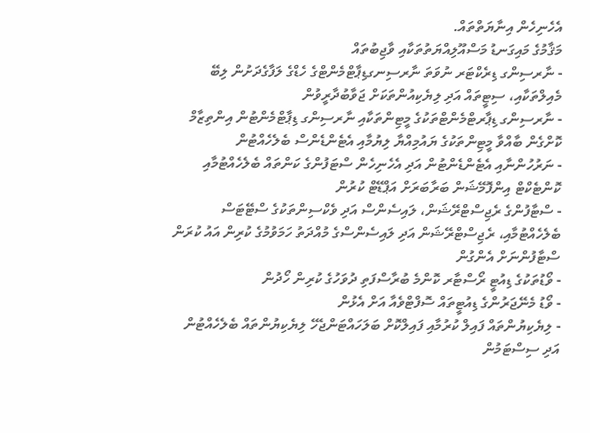އެހެނިހެން އިނާޔަތްތައް.
މަޤާމުގެ މައިގަނޑު މަސްއޫލިއްޔަތުތަކާއި ވާޖިބުތައް
- ނާރސިންގ ޑިރެކްޓަރ ނުވަތަ ނާރސިނގޑިޕާޓްމެންޓްގެ ހެޑްގެ ލަފާގެދަށުން ލިބޭ މެއިލްތަކާއި، ސިޓީތައް އަދި ލިޔެކިއުންތަކަށް ޖަވާބުދާރީވުން
- ނާރސިންގ ޑިޕާރޓްމެންޓްތަކުގެ މީޓިންތަކާއި ނާރސިންގ ޑިޕާޓްމެންޓުން އިންތިޒާމް ކޮށްގެން ބާއްވާ މީޓިންތަކުގެ ޔައުމިއްޔާ ލިޔުމާއި އެޓެންޑެންސް ބެލެހެއްޓުން
- ނަރުހުންނާއި އެޓެންޑެންޓުން އަދި އެހެނިހެން ސްޓަފުންގެ ކަންތައް ބެލެހެއްޓުމާއި ކޮންޓެކްޓް އިންފޮމޭޝަން ބަރާބަރަށް އަޕްޑޭޓް ކުރުން
- ސްޓާފުންގެ ރެޖިސްޓްރޭޝަން، ލައިސެންސް އަދި ވެކްސިންތަކުގެ ސްޓޭޓަސް ބެލެހެއްޓުމާއި، ރެޖިސްޓްރޭޝަން އަދި ލައިސެންސްގެ މުއްދަތު ހަމަވުމުގެ ކުރިން އައު ކުރަން ސްޓާފުންނަށް އެންގުން
- ވޯޑުތަކުގެ ޑިއުޓީ ރޯސްޓާރ ކޮންމެ ބުރާސްފަތި ދުވަހުގެ ކުރިން ހޯދުން
- ވޯޑު މެނޭޖަރުންގެ ޑިއުޓީތައް ސޮފްޓްވެއާ އަށް އެޅުން
- ލިޔެކިޔުންތައް ފައިލް ކުރުމާއި ފައިލްކޮށް ބަލަހައްޓަންޖެހޭ ލިޔެކިޔުންތައް ބެލެހެއްޓުން އަދި ސިސްޓަމުން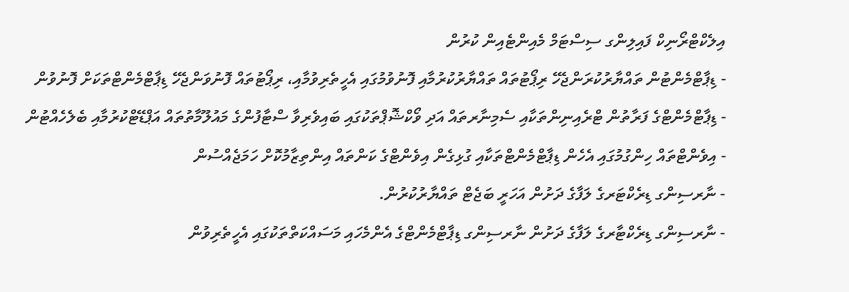އިލެކްޓްރޯނިކް ފައިލިންގ ސިސްޓަމް މެއިންޓެއިން ކުރުން
- ޑިޕާޓްމެންޓުން ތައްޔާރުކުރަންޖެހޭ ރިޕޯޓުތައް ތައްޔާރުކުރުމާއި ފޮނުވުމުގައި އެހީތެރިވުމާއި، ރިޕޯޓުތައް ފޮނުވަންޖެހޭ ޑިޕާޓްމެންޓްތަކަށް ފޮނުވުން
- ޑިޕާޓްމެންޓްގެ ފަރާތުން ޓްރެއިނިންތަކާއި ސެމިނާރތައް އަދި ވޯކްޝޮޕްތަކުގައި ބައިވެރިވާ ސްޓާފުންގެ މައުލޫމާތުތައް އަޕްޑޭޓްކުރުމާއި ބެލެހެއްޓުން
- އިވެންޓްތައް ހިންގުމުގައި އެހެން ޑިޕާޓްމެންޓްތަކާއި ގުޅިގެން އިވެންޓްގެ ކަންތައް އިންތިޒާމުކޮށް ހަމަޖެއްސުން
- ނާރސިންގ ޑިރެކްޓަރގެ ލަފާގެ ދަށުން އަހަރީ ބަޖެޓް ތައްޔާރުކުރުން.
- ނާރސިންގ ޑިރެކްޓާރގެ ލަފާގެ ދަށުން ނާރސިންގ ޑިޕާޓްމެންޓްގެ އެންމެހައި މަސައްކަތްތަކުގައި އެހީތެރިވުން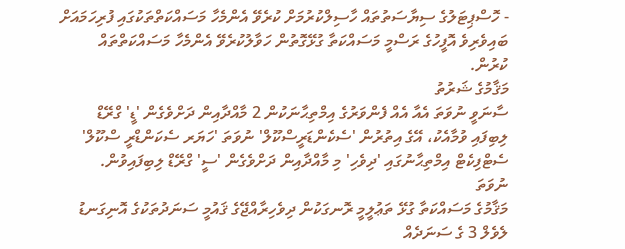- ހޮސްޕިޓަލުގެ ސިޔާސަތުތައް ހާސިލްކުރުމަށް ކުރެވޭ އެންމެހާ މަސައްކަތްތަކުގައި ފުރިހަމައަށް ބައިވެރިވެ އޮފީހުގެ ރަސްމީ މަސައްކަތާ ގުޅޭގޮތުން ހަވާލުކުރެވޭ އެންމެހާ މަސައްކަތްތައް ކުރުން.
މަޤާމުގެ ޝަރުތު
ސާނަވީ ނުވަތަ އެއާ އެއް ފެންވަރުގެ އިމްތިޙާނަކުން 2 މާއްދާއިން ދަށްވެގެން 'ޑީ' ގްރޭޑް ލިބިފައި ވުމާއެކު، އޭގެ އިތުރުން 'ސެކެންޑަރީސްކޫލް' ނުވަތަ 'ހަޔަރ ސެކަންޑްރީ ސްކޫލް' ސެޓްފިކެޓް އިމްތިޙާނުގައި 'ދިވެހި' މި މާއްދާއިން ދަށްވެގެން 'ސީ' ގްރޭޑް ލިބިފައިވުން.
ނުވަތަ
މަޤާމުގެ މަސައްކަތާ ގުޅޭ ތަޢުލީމީ ރޮނގަކުން ދިވެހިރާއްޖޭގެ ޤައުމީ ސަނަދުތަކުގެ އޮނިގަނޑު ލެވެލް 3 ގެ ސަނަދެއް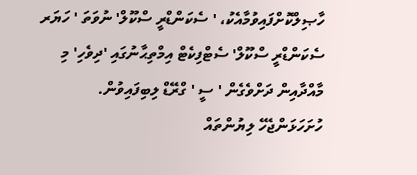ހާޞިލްކޮށްފައިވުމާއެކު، ' ސެކަންޑްރީ ސްކޫލް' ނުވަތަ ' ހަޔަރ ސެކަންޑްރީ ސްކޫލް' ސެޓްފިކެޓް އިމްތިޙާނުގައި 'ދިވެހި' މި މާއްދާއިން ދަށްވެގެން ' ސީ ' ގްރޭޑް ލިބިފައިވުން.
ހުށަހަޅަންޖެހޭ ލިޔުންތައް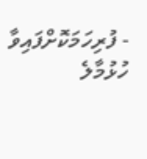- ފުރިހަމަކޮށްފައިވާ ހުޅުމާލެ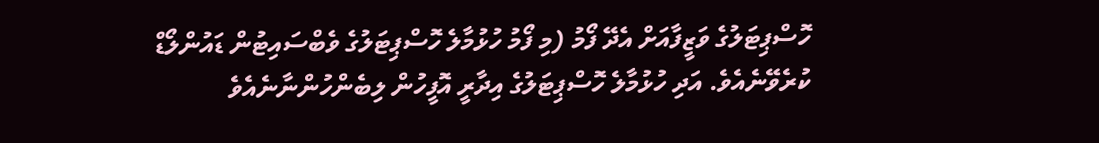ހޮސްޕިޓަލުގެ ވަޒީފާއަށް އެދޭ ފޯމު (މި ފޯމު ހުޅުމާލެ ހޮސްޕިޓަލުގެ ވެބްސައިޓުން ޑައުންލޯޑް ކުރެވޭނެއެވެ. އަދި ހުޅުމާލެ ހޮސްޕިޓަލުގެ އިދާރީ އޮފީހުން ލިބެންހުންނާނެއެވެ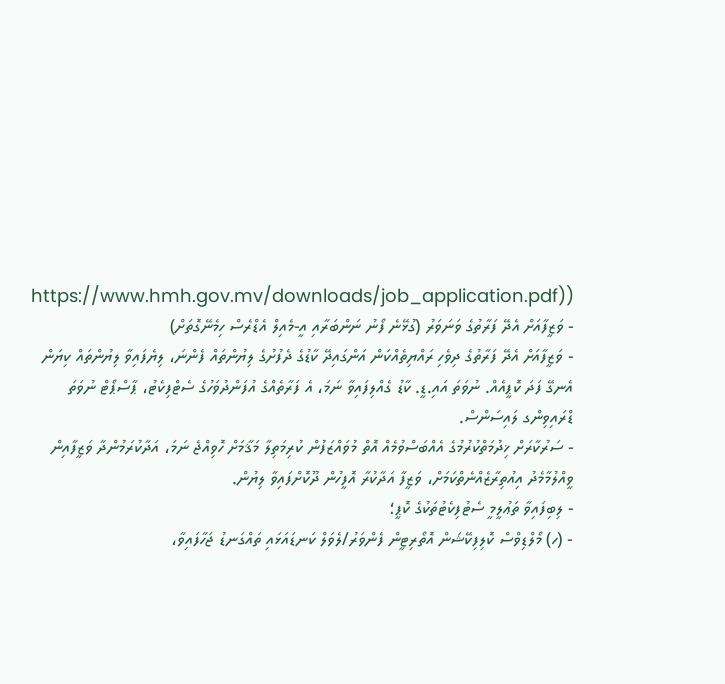https://www.hmh.gov.mv/downloads/job_application.pdf))
- ވަޒީފާއަށް އެދޭ ފަރާތުގެ ވަނަވަރު (ގުޅޭނެ ފޯނު ނަންބަރާއި އީ-މެއިލް އެޑްރެސް ހިމެނޭގޮތަށް)
- ވަޒީފާއަށް އެދޭ ފަރާތުގެ ދިވެހި ރައްޔިތެއްކަން އަންގައިދޭ ކާޑުގެ ދެފުށުގެ ލިޔުންތައް ފެންނަ، ލިޔެފައިވާ ލިޔުންތައް ކިޔަން އެނގޭ ފަދަ ކޮޕީއެއް. ނުވަތަ އައި.ޑީ. ކާޑު ގެއްލިފައިވާ ނަމަ، އެ ފަރާތެއްގެ އުފަންދުވަހުގެ ސެޓްފިކެޓު، ޕާސްޕޯޓް ނުވަތަ ޑްރައިވިންގ ލައިސަންސް.
- ސަރުކާރަށް ޚިދުމަތްކުރުމުގެ އެއްބަސްވުމެއް އޮތް މުވައްޒަފުން ކުރިމަތިލާ މަޤާމަށް ހޮވިއްޖެ ނަމަ، އަދާކުރަމުންދާ ވަޒީފާއިން ވީއްލުމާމެދު އިއުތިރާޒެއްނެތްކަމަށް، ވަޒީފާ އަދާކުރާ އޮފީހުން ދޫކޮށްފައިވާ ލިޔުން.
- ލިބިފައިވާ ތަޢުލީމީ ސެޓުފިކެޓުތަކުގެ ކޮޕީ؛
- (ހ) މޯލްޑިވްސް ކޮލިފިކޭޝަން އޮތޯރިޓީން ފެންވަރު/ލެވަލް ކަނޑައަޅައި ތައްގަނޑު ޖަހާފައިވާ،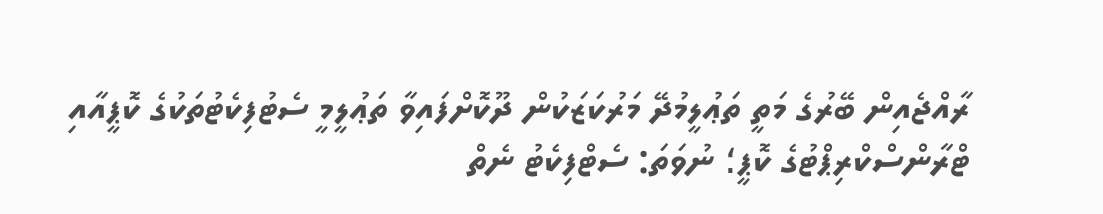ރާއްޖެއިން ބޭރުގެ މަތީ ތަޢުލީމުދޭ މަރުކަޒަކުން ދޫކޮށްފައިވާ ތަޢުލީމީ ސެޓުފިކެޓުތަކުގެ ކޮޕީއާއި ޓްރާންސްކްރިޕްޓުގެ ކޮޕީ؛ ނުވަތަ: ސެޓްފިކެޓު ނެތް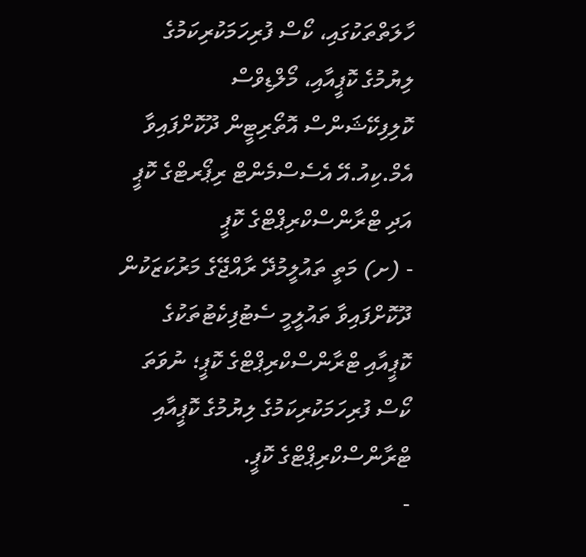ހާލަތްތަކުގައި، ކޯސް ފުރިހަމަކުރިކަމުގެ ލިޔުމުގެ ކޮޕީއާއި، މޯލްޑިވްސް ކޮލިފިކޭޝަންސް އޮތޯރިޓީން ދޫކޮށްފައިވާ އެމް.ކިއު.އޭ އެސެސްމެންޓް ރިޕޯރޓްގެ ކޮޕީ އަދި ޓްރާންސްކްރިޕްޓްގެ ކޮޕީ
- (ށ) މަތީ ތައުލީމުދޭ ރާއްޖޭގެ މަރުކަޒަކުން ދޫކޮށްފައިވާ ތައުލީމީ ސެޓުފިކެޓުތަކުގެ ކޮޕީއާއި ޓްރާންސްކްރިޕްޓްގެ ކޮޕީ؛ ނުވަތަ ކޯސް ފުރިހަމަކުރިކަމުގެ ލިޔުމުގެ ކޮޕީއާއި ޓްރާންސްކްރިޕްޓްގެ ކޮޕީ.
-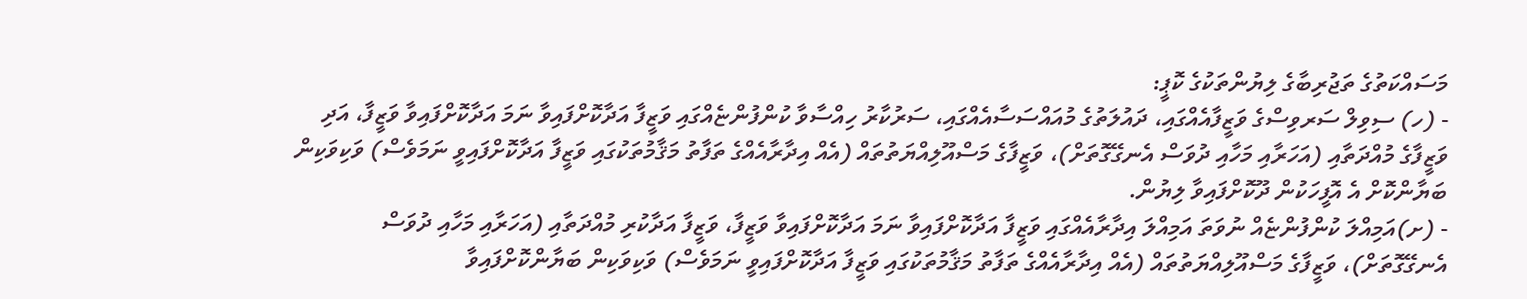މަސައްކަތުގެ ތަޖުރިބާގެ ލިޔުންތަކުގެ ކޮޕީ:
- (ހ) ސިވިލް ސަރވިސްގެ ވަޒީފާއެއްގައި، ދައުލަތުގެ މުއައްސަސާއެއްގައި، ސަރުކާރު ހިއްސާވާ ކުންފުންޏެއްގައި ވަޒީފާ އަދާކޮށްފައިވާ ނަމަ އަދާކޮށްފައިވާ ވަޒީފާ، އަދި ވަޒީފާގެ މުއްދަތާއި (އަހަރާއި މަހާއި ދުވަސް އެނގޭގޮތަށް)، ވަޒީފާގެ މަސްއޫލިއްޔަތުތައް (އެއް އިދާރާއެއްގެ ތަފާތު މަޤާމުތަކުގައި ވަޒީފާ އަދާކޮށްފައިވީ ނަމަވެސް) ވަކިވަކިން ބަޔާންކޮށް އެ އޮފީހަކުން ދޫކޮށްފައިވާ ލިޔުން.
- (ށ)އަމިއްލަ ކުންފުންޏެއް ނުވަތަ އަމިއްލަ އިދާރާއެއްގައި ވަޒީފާ އަދާކޮށްފައިވާ ނަމަ އަދާކޮށްފައިވާ ވަޒީފާ، ވަޒީފާ އަދާކުރި މުއްދަތާއި (އަހަރާއި މަހާއި ދުވަސް އެނގޭގޮތަށް)، ވަޒީފާގެ މަސްއޫލިއްޔަތުތައް (އެއް އިދާރާއެއްގެ ތަފާތު މަޤާމުތަކުގައި ވަޒީފާ އަދާކޮށްފައިވީ ނަމަވެސް) ވަކިވަކިން ބަޔާންކޮށްފައިވާ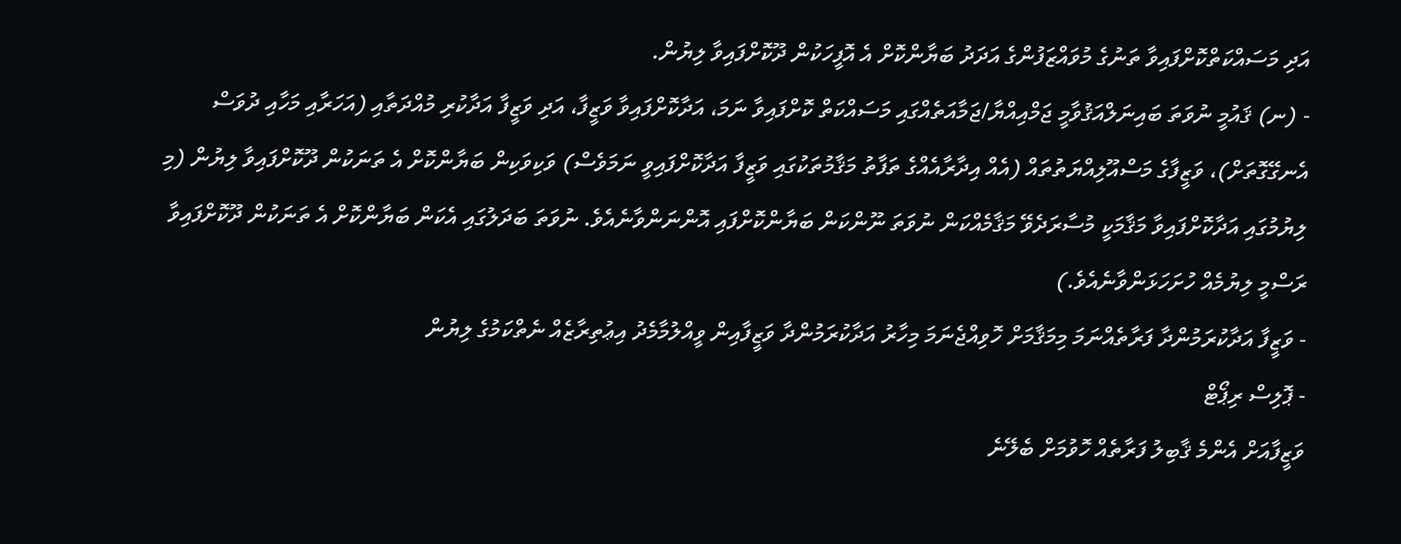އަދި މަސައްކަތްކޮށްފައިވާ ތަނުގެ މުވައްޒަފުންގެ އަދަދު ބަޔާންކޮށް އެ އޮފީހަކުން ދޫކޮށްފައިވާ ލިޔުން.
- (ނ) ޤައުމީ ނުވަތަ ބައިނަލްއަޤުވާމީ ޖަމްއިއްޔާ/ޖަމާއަތެއްގައި މަސައްކަތް ކޮށްފައިވާ ނަމަ، އަދާކޮށްފައިވާ ވަޒީފާ، އަދި ވަޒީފާ އަދާކުރި މުއްދަތާއި (އަހަރާއި މަހާއި ދުވަސް އެނގޭގޮތަށް)، ވަޒީފާގެ މަސްއޫލިއްޔަތުތައް (އެއް އިދާރާއެއްގެ ތަފާތު މަޤާމުތަކުގައި ވަޒީފާ އަދާކޮށްފައިވީ ނަމަވެސް) ވަކިވަކިން ބަޔާންކޮށް އެ ތަނަކުން ދޫކޮށްފައިވާ ލިޔުން (މި ލިޔުމުގައި އަދާކޮށްފައިވާ މަޤާމަކީ މުސާރަދެވޭ މަޤާމެއްކަން ނުވަތަ ނޫންކަން ބަޔާންކޮށްފައި އޮންނަންވާނެއެވެ. ނުވަތަ ބަދަލުގައި އެކަން ބަޔާންކޮށް އެ ތަނަކުން ދޫކޮށްފައިވާ ރަސްމީ ލިޔުމެއް ހުށަހަޅަންވާނެއެވެ.)
- ވަޒީފާ އަދާކުރަމުންދާ ފަރާތެއްނަމަ މިމަޤާމަށް ހޮވިއްޖެނަމަ މިހާރު އަދާކުރަމުންދާ ވަޒީފާއިން ވީއްލުމާމެދު އިޢުތިރާޒެއް ނެތްކަމުގެ ލިޔުން
- ޕޮލިސް ރިޕޯޓް
ވަޒީފާއަށް އެންމެ ޤާބިލު ފަރާތެއް ހޮވުމަށް ބެލޭނެ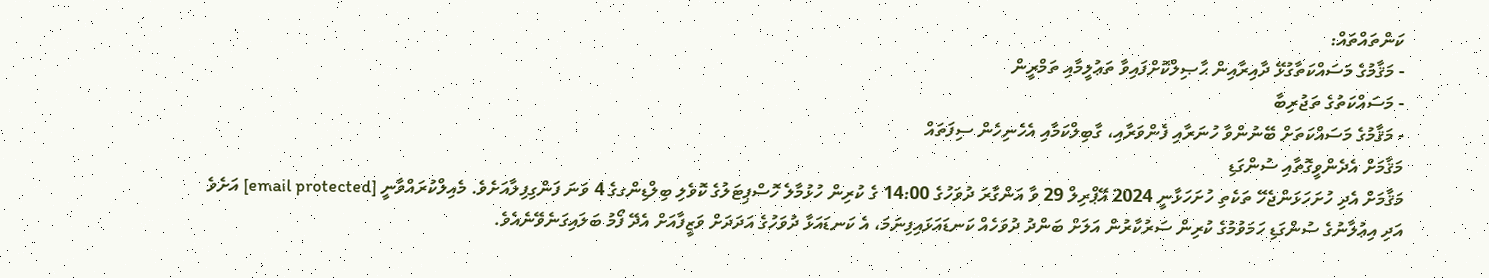ކަންތައްތައް:
- މަޤާމުގެ މަސައްކަތާގުޅޭ ދާއިރާއިން ޙާޞިލްކޮށްފައިވާ ތަޢުލީމާއި ތަމްރީން
- މަސައްކަތުގެ ތަޖުރިބާ
- މަޤާމުގެ މަސައްކަތަށް ބޭނުންވާ ހުނަރާއި ފެންވަރާއި، ގާބިލްކަމާއި އެހެނިހެން ސިފަތައް
މަޤާމަށް އެދެންވީގޮތާއި ސުންގަޑި
މަޤާމަށް އެދި ހުށަހަޅަންޖެހޭ ތަކެތި ހުށަހަޅާނީ 2024 އޭޕްރިލް 29 ވާ އަންގާރަ ދުވަހުގެ 14:00 ގެ ކުރިން ހުޅުމާލެ ހޮސްޕިޓަލުގެ ކޮވެލި ބިލްޑިންގގެ 4 ވަނަ ފަންގިފިލާއަށެވެ. މެއިލްކުރައްވާނީ [email protected] އަށެވެ
އަދި އިޢުލާނުގެ ސުންގަޑި ހަމަވުމުގެ ކުރިން ސަރުކާރުން އަލަށް ބަންދު ދުވަހެއް ކަނޑައަޅައިފިނަމަ، އެ ކަނޑައަޅާ ދުވަހުގެ އަދަދަށް ވަޒީފާއަށް އެދޭ ފޯމު ބަލައިގަނެވޭނެއެވެ.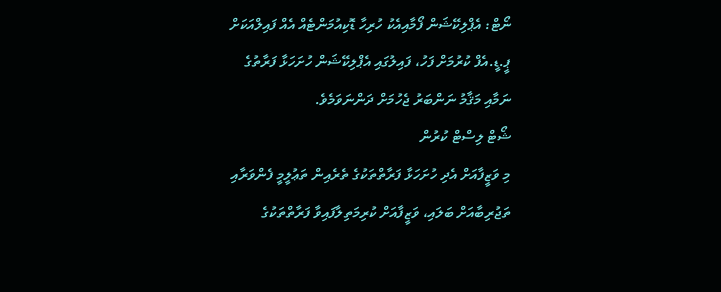ނޯޓް: އެޕްލިކޭޝަން ފޯމާއިއެކު ހުރިހާ ޑޮކިއުމަންޓެއް އެއް ފައިލްއަކަށް ޕީ.ޑީ.އެފް ކުރުމަށް ފަހު، ފައިލުގައި އެޕްލިކޭޝަން ހުށަހަޅާ ފަރާތުގެ ނަމާއި މަޤާމު ނަންބަރު ޖެހުމަށް ދަންނަވަމެވެ.
ޝޯޓް ލިސްޓް ކުރުން
މި ވަޒީފާއަށް އެދި ހުށަހަޅާ ފަރާތްތަކުގެ ތެރެއިން ތަޢުލީމީ ފެންވަރާއި ތަޖުރިބާއަށް ބަލައި، ވަޒީފާއަށް ކުރިމަތިލާފައިވާ ފަރާތްތަކުގެ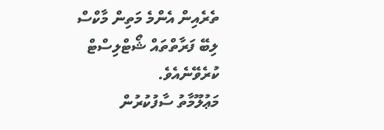ތެރެއިން އެންމެ މަތިން މާކްސް ލިބޭ ފަރާތްތައް ޝޯޓްލިސްޓް ކުރެވޭނެއެވެ.
މަޢުލޫމާތު ސާފުކުރުން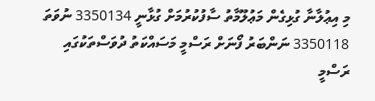މި އިޢުލާނާ ގުޅިގެން މަޢުލޫމާތު ސާފުކުރުމަށް ގުޅާނީ 3350134 ނުވަތަ 3350118 ނަންބަރު ފޯނަށް ރަސްމީ މަސައްކަތު ދުވަސްތަކުގައި ރަސްމީ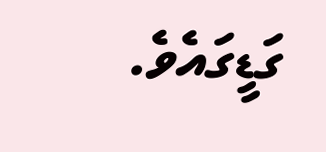ގަޑީގައެވެ.